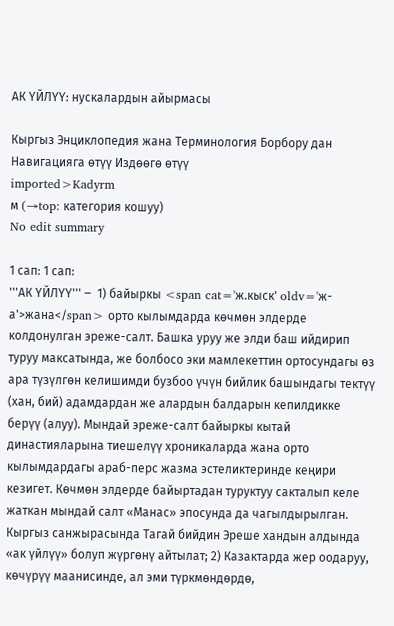АК ҮЙЛҮҮ: нускалардын айырмасы

Кыргыз Энциклопедия жана Терминология Борбору дан
Навигацияга өтүү Издөөгө өтүү
imported>Kadyrm
м (→top: категория кошуу)
No edit summary

1 сап: 1 сап:
'''АК ҮЙЛҮҮ''' ‒  1) байыркы <span cat='ж.кыск' oldv='ж-а'>жана</span> орто кылымдарда көчмөн элдерде колдонулган эреже-салт. Башка уруу же элди баш ийдирип туруу максатында, же болбосо эки мамлекеттин ортосундагы өз ара түзүлгөн келишимди бузбоо үчүн бийлик башындагы тектүү (хан, бий) адамдардан же алардын балдарын кепилдикке берүү (алуу). Мындай эреже-салт байыркы кытай династияларына тиешелүү хроникаларда жана орто кылымдардагы араб-перс жазма эстеликтеринде кеңири кезигет. Көчмөн элдерде байыртадан туруктуу сакталып келе жаткан мындай салт «Манас» эпосунда да чагылдырылган. Кыргыз санжырасында Тагай бийдин Эреше хандын алдында «ак үйлүү» болуп жүргөнү айтылат; 2) Казактарда жер оодаруу, көчүрүү маанисинде, ал эми түркмөндөрдө,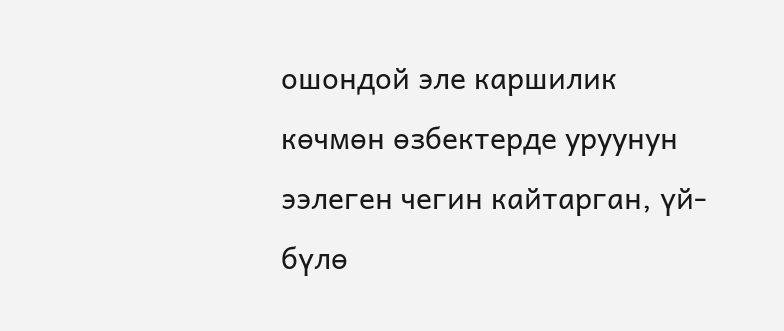ошондой эле каршилик көчмөн өзбектерде уруунун ээлеген чегин кайтарган, үй-бүлө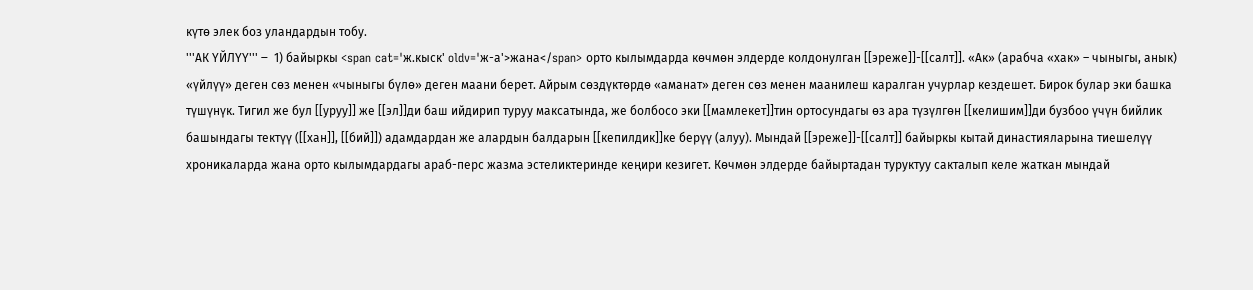күтө элек боз уландардын тобу.
'''АК ҮЙЛҮҮ''' ‒  1) байыркы <span cat='ж.кыск' oldv='ж-а'>жана</span> орто кылымдарда көчмөн элдерде колдонулган [[эреже]]-[[салт]]. «Ак» (арабча «хак» – чыныгы, анык) «үйлүү» деген сөз менен «чыныгы бүлө» деген маани берет. Айрым сөздүктөрдө «аманат» деген сөз менен маанилеш каралган учурлар кездешет. Бирок булар эки башка түшүнүк. Тигил же бул [[уруу]] же [[эл]]ди баш ийдирип туруу максатында, же болбосо эки [[мамлекет]]тин ортосундагы өз ара түзүлгөн [[келишим]]ди бузбоо үчүн бийлик башындагы тектүү ([[хан]], [[бий]]) адамдардан же алардын балдарын [[кепилдик]]ке берүү (алуу). Мындай [[эреже]]-[[салт]] байыркы кытай династияларына тиешелүү хроникаларда жана орто кылымдардагы араб-перс жазма эстеликтеринде кеңири кезигет. Көчмөн элдерде байыртадан туруктуу сакталып келе жаткан мындай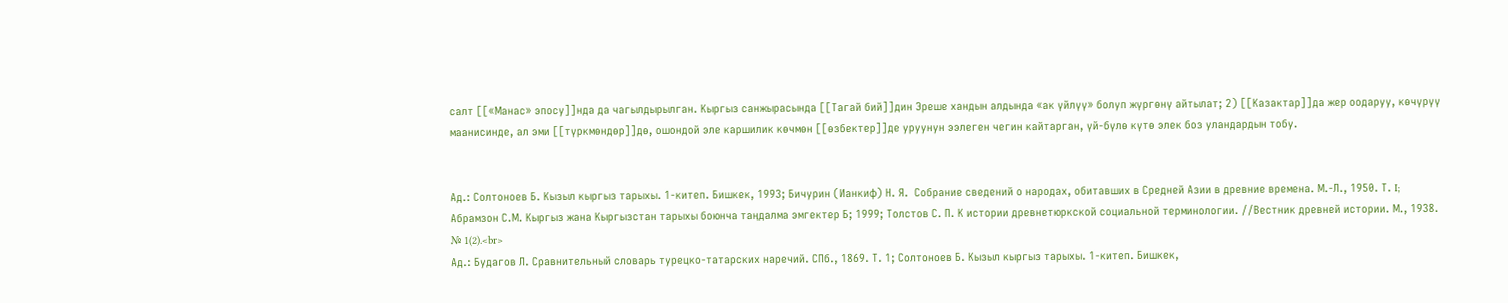салт [[«Манас» эпосу]]нда да чагылдырылган. Кыргыз санжырасында [[Тагай бий]]дин Эреше хандын алдында «ак үйлүү» болуп жүргөнү айтылат; 2) [[Казактар]]да жер оодаруу, көчүрүү маанисинде, ал эми [[түркмөндөр]]дө, ошондой эле каршилик көчмөн [[өзбектер]]де уруунун ээлеген чегин кайтарган, үй-бүлө күтө элек боз уландардын тобу.


Ад.: Солтоноев Б. Кызыл кыргыз тарыхы. 1-китеп. Бишкек, 1993; Бичурин (Ианкиф) Н. Я.  Собрание сведений о народах, обитавших в Средней Азии в древние времена. М.-Л., 1950. Т. I; Абрамзон С.М. Кыргыз жана Кыргызстан тарыхы боюнча таңдалма эмгектер Б; 1999; Толстов С. П. К истории древнетюркской социальной терминологии. //Вестник древней истории. М., 1938. № 1(2).<br>
Ад.: Будагов Л. Сравнительный словарь турецко-татарских наречий. СПб., 1869. Т. 1; Солтоноев Б. Кызыл кыргыз тарыхы. 1-китеп. Бишкек,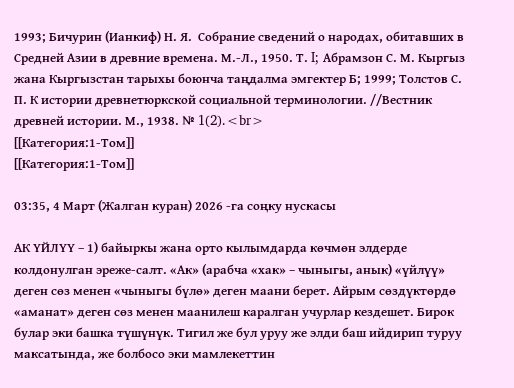1993; Бичурин (Ианкиф) Н. Я.  Собрание сведений о народах, обитавших в Средней Азии в древние времена. М.-Л., 1950. Т. I; Абрамзон С. М. Кыргыз жана Кыргызстан тарыхы боюнча таңдалма эмгектер Б; 1999; Толстов С. П. К истории древнетюркской социальной терминологии. //Вестник древней истории. М., 1938. № 1(2).<br>
[[Категория:1-Том]]
[[Категория:1-Том]]

03:35, 4 Март (Жалган куран) 2026 -га соңку нускасы

АК ҮЙЛҮҮ ‒ 1) байыркы жана орто кылымдарда көчмөн элдерде колдонулган эреже-салт. «Ак» (арабча «хак» – чыныгы, анык) «үйлүү» деген сөз менен «чыныгы бүлө» деген маани берет. Айрым сөздүктөрдө «аманат» деген сөз менен маанилеш каралган учурлар кездешет. Бирок булар эки башка түшүнүк. Тигил же бул уруу же элди баш ийдирип туруу максатында, же болбосо эки мамлекеттин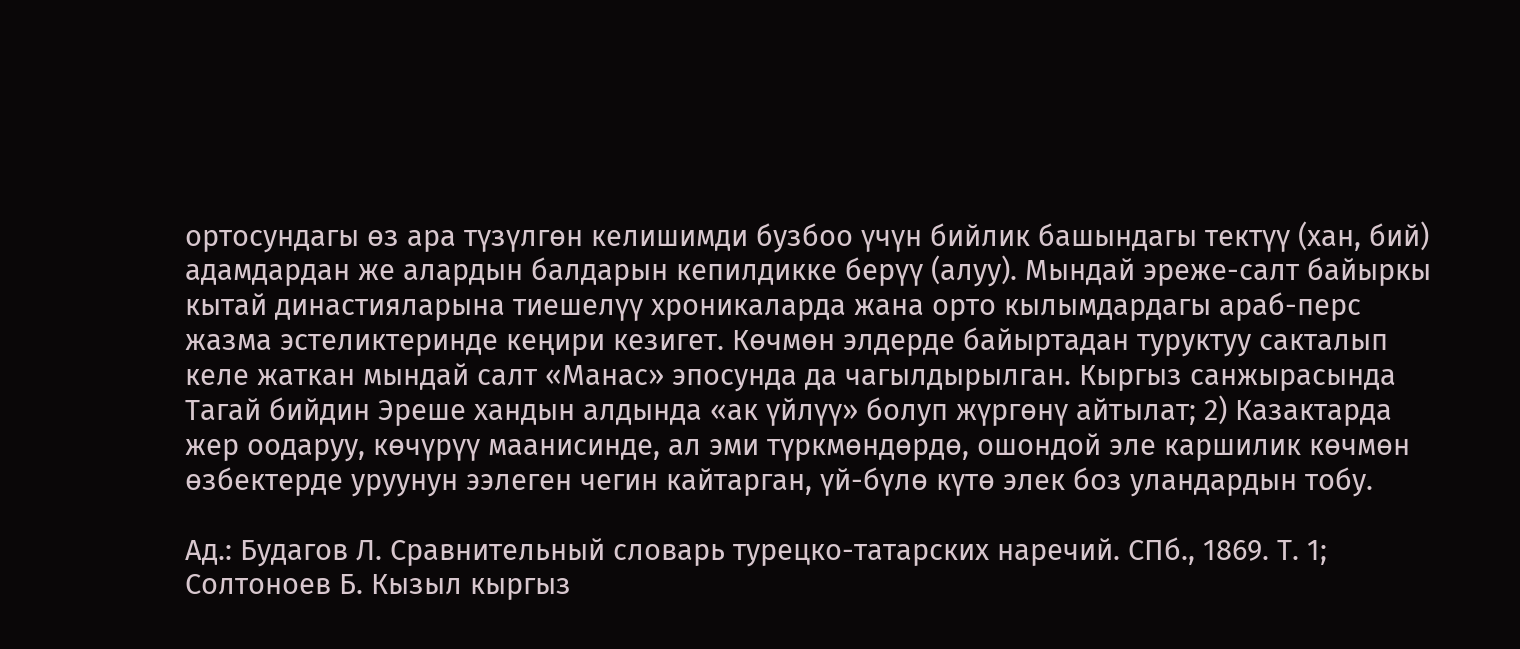ортосундагы өз ара түзүлгөн келишимди бузбоо үчүн бийлик башындагы тектүү (хан, бий) адамдардан же алардын балдарын кепилдикке берүү (алуу). Мындай эреже-салт байыркы кытай династияларына тиешелүү хроникаларда жана орто кылымдардагы араб-перс жазма эстеликтеринде кеңири кезигет. Көчмөн элдерде байыртадан туруктуу сакталып келе жаткан мындай салт «Манас» эпосунда да чагылдырылган. Кыргыз санжырасында Тагай бийдин Эреше хандын алдында «ак үйлүү» болуп жүргөнү айтылат; 2) Казактарда жер оодаруу, көчүрүү маанисинде, ал эми түркмөндөрдө, ошондой эле каршилик көчмөн өзбектерде уруунун ээлеген чегин кайтарган, үй-бүлө күтө элек боз уландардын тобу.

Ад.: Будагов Л. Сравнительный словарь турецко-татарских наречий. СПб., 1869. Т. 1; Солтоноев Б. Кызыл кыргыз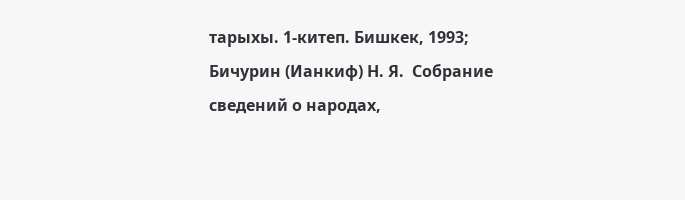тарыхы. 1-китеп. Бишкек, 1993; Бичурин (Ианкиф) Н. Я.  Собрание сведений о народах,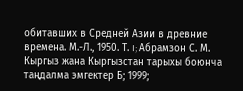обитавших в Средней Азии в древние времена. М.-Л., 1950. Т. I; Абрамзон С. М. Кыргыз жана Кыргызстан тарыхы боюнча таңдалма эмгектер Б; 1999;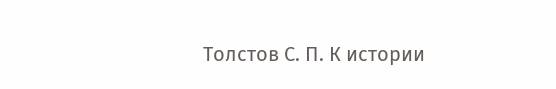Толстов С. П. К истории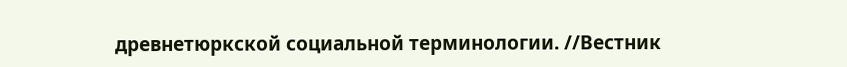древнетюркской социальной терминологии. //Вестник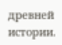древней истории.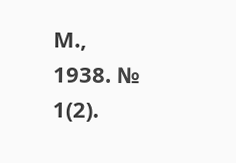М., 1938. № 1(2).